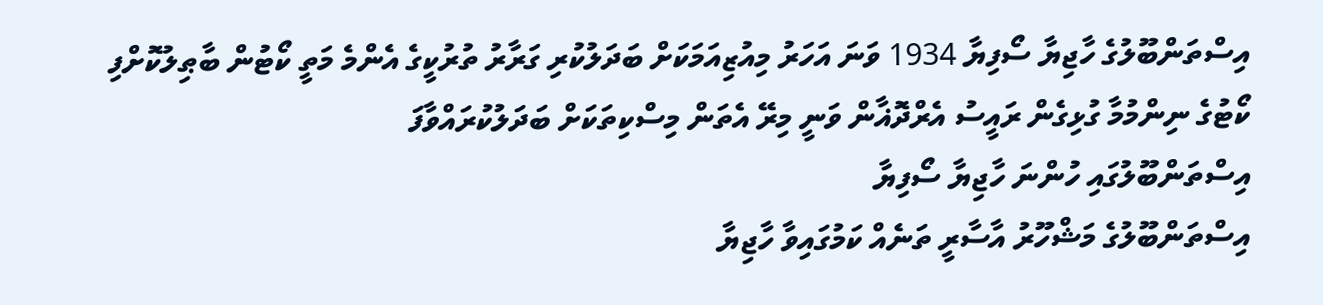އިސްތަންބޫލުގެ ހާޖިޔާ ސޯފިޔާ 1934 ވަނަ އަހަރު މިއުޒިއަމަކަށް ބަދަލުކުރި ގަރާރު ތުރުކީގެ އެންމެ މަތީ ކޯޓުން ބާޠިލުކޮށްފި
ކޯޓުގެ ނިންމުމާ ގުޅިގެން ރައީސު އެރްދޮޣާން ވަނީ މިރޭ އެތަން މިސްކިތަކަށް ބަދަލުކުރައްވާފަ
އިސްތަންބޫލުގައި ހުންނަ ހާޖިޔާ ސޯފިޔާ
އިސްތަންބޫލުގެ މަޝްހޫރު އާސާރީ ތަނެއް ކަމުގައިވާ ހާޖިޔާ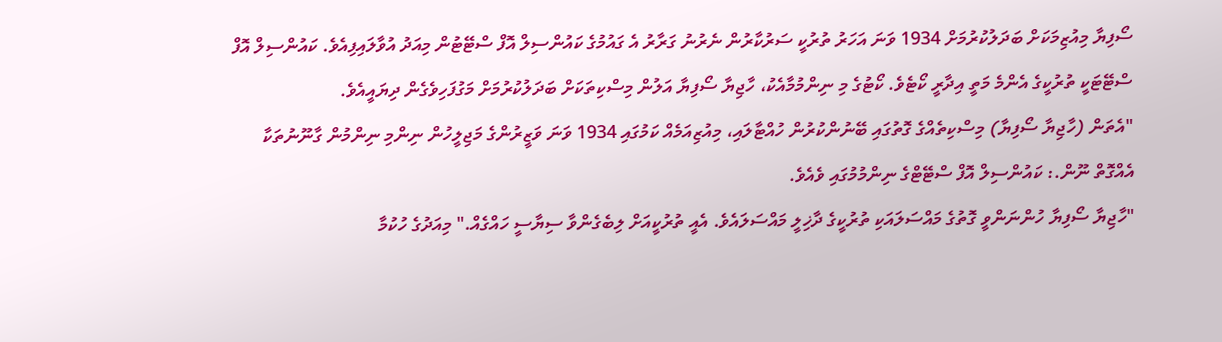ސޯފިޔާ މިއުޒިމަކަށް ބަދަލުކުރުމަށް 1934 ވަނަ އަހަރު ތުރުކީ ސަރުކާރުން ނެރުނު ގަރާރު އެ ގައުމުގެ ކައުންސިލް އޮފް ސްޓޭޓުން މިއަދު އުވާލައިފިއެވެ. ކައުންސިލް އޮފް ސްޓޭޓަކީ ތުރުކީގެ އެންމެ މަތީ އިދާރީ ކޯޓެވެ. ކޯޓުގެ މި ނިންމުމާއެކު، ހާޖިޔާ ސޯފިޔާ އަލުން މިސްކިތަކަށް ބަދަލުކުރުމަށް މަގުފަހިވެގެން ދިޔައީއެވެ.
"އެތަން (ހާޖިޔާ ސޯފިޔާ) މިސްކިތެއްގެ ގޮތުގައި ބޭނުންކުރުން ހުއްޓާލައި، މިއުޒިއަމެއް ކަމުގައި 1934 ވަނަ ވަޒީރުންގެ މަޖިލީހުން ނިންމި ނިންމުން ގާނޫނުތަކާ އެއްގޮތް ނޫން.: ކައުންސިލް އޮފް ސްޓޭޓްގެ ނިންމުމުގައި ވެއެވެ.
"ހާޖިޔާ ސޯފިޔާ ހުންނަންވީ ގޮތުގެ މައްސަލައަކި ތުރުކީގެ ދާޚިލީ މައްސަލައެވެ. އެއީ ތުރުކީއަށް ލިބެގެންވާ ސިޔާސީ ހައްގެއް." މިއަދުގެ ހުކުމާ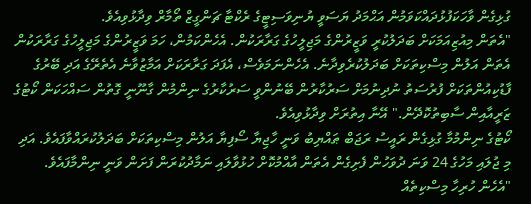ގުޅިގެން ވާހަކަފުޅުދައްކަވަމުން އަޙްމަދު ޔަސަވީ ޔުނިވަސިޓީގެ ރެކްޓާ ޗަންގީޒް ތޯމާރް ވިދާޅުވިއެވެ.
"އެތަން މިއުޒިއަމަކަށް ބަދަލުކުރީ ވަޒީރުންގެ މަޖިލީހުގެ ގަރާރަކުން. އެހެންކަމުން، ހަމަ ވަޒީރުންގެ މަޖިލީހުގެ ގަރާރަކުން އެތަން އަލުން މިސްކިތަކަށް ބަދަލުކުރެވިދާނެ. އެހެންނަމަވެސް، އެފަދަ ގަރާރަކަށް އަމާޒުވާނެ އެތެރޭގެ އަދި ބޭރުގެ ފާޑުކިއުންތަކަށް ފުރުސަތު ނުދިނުމަށް ސަރުކާރުން ބޭނުންވީ ސަރުކާރުގެ ނިންމުން ގާނޫނީ ގޮތުން ސައްހަކަން ކޯޓުގެ ޒަރީއާއިން ސާބިތުކޮދޭން." އޭނާ އިތުރަށް ވިދާޅުވިއެވެ.
ކޯޓުގެ ނިންމުމާ ގުޅިގެން ރައީސު ރަޖަބް ޠައްޔިބު ވަނީ ހާޖިޔާ ސޯފިޔާ އަލުން މިސްކިތަކަށް ބަދަލުކުރައްވާފައެވެ. އަދި މި ޖުލައި މަހުގެ 24 ވަނަ ދުވަހުން ފެށިގެން އެތަން އާއްމުކޮށް ހުޅުވާލައި ނަމާދުކުރަން ފަށަން ވަނީ ނިންމާފައެވެ.
"އެހެން ހުރިހާ މިސްކިތެއް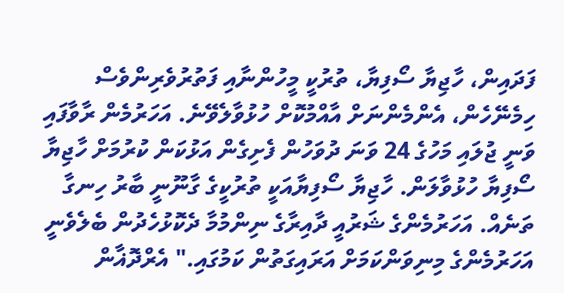ފަދައިން، ހާޖިޔާ ސޯފިޔާ، ތުރުކީ މީހުންނާއި ފަތުރުވެރިންވެސް ހިމެނޭހެން، އެންމެންނަށް އާއްމުކޮށް ހުޅުވާލެވޭނެ. އަހަރުމެން ރާވާފައި ވަނީ ޖުލައި މަހުގެ 24 ވަނަ ދުވަހުން ފެށިގެން އަޅުކަން ކުރުމަށް ހާޖިޔާ ސޯފިޔާ ހުޅުވާލަން. ހާޖިޔާ ސޯފިޔާއަކީ ތުރުކީގެ ގާނޫނީ ބާރު ހިނގާ ތަނެއް. އަހަރުމެންގެ ޝަރުއީ ދާއިރާގެ ނިންމުމާ ދެކޮޅުހެދުން ބެލެވެނީ އަހަރުމެންގެ މިނިވަންކަމަށް އަރައިގަތުން ކަމުގައި." އެރްދޮޣާން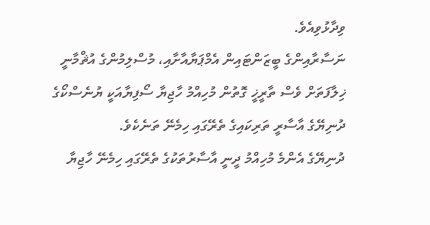ވިދާޅުވިއެވެ.
ނަސާރާއިންގެ ބީޒަންޓައިން އެމްޕަޔާއާށާއި، މުސްލިމުންގެ އުޘްމާނީ ޚިލާފަތަށް ވެސް ތާރީޚީ ގޮތުން މުހިއްމު ހާޖިޔާ ސޯފިޔާއަކީ ޔުނެސްކޯގެ ދުނިޔޭގެ އާސާރީ ތަރިކައިގެ ތެރޭގައި ހިމެނޭ ތަނެކެވެ.
ދުނިޔޭގެ އެންމެ މުހިއްމު ދީނީ އާސާރުތަކުގެ ތެރޭގައި ހިމެނޭ ހާޖިޔާ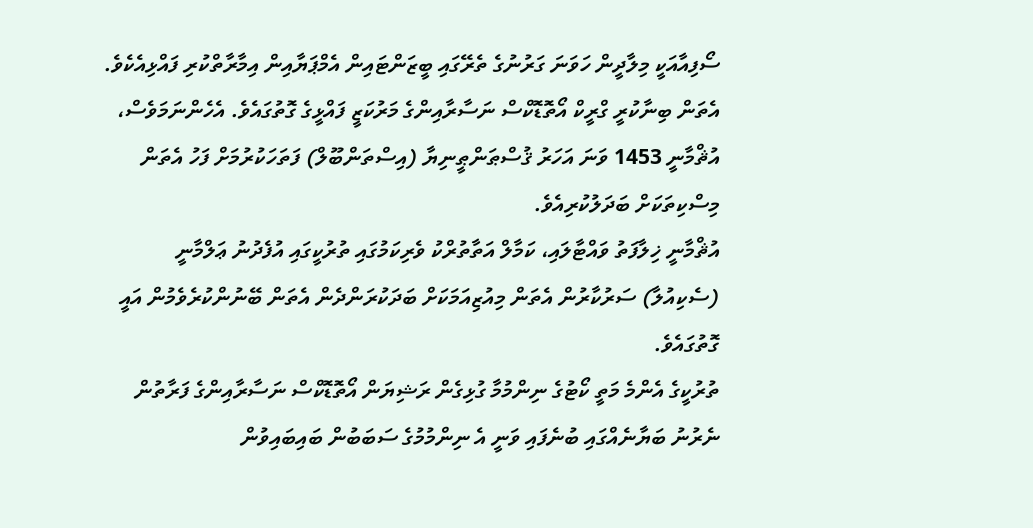ސޯފިއާއަކީ މިލާދީން ހަވަނަ ގަރުނުގެ ތެރޭގައި ބީޒަންޓައިން އެމްޕަޔާއިން އިމާރާތްކުރި ފައްޅިއެކެވެ. އެތަން ބިނާކުރީ ގްރީކް އޯތޮޑޮކްސް ނަސާރާއިންގެ މަރުކަޒީ ފައްޅީގެ ގޮތުގައެވެ. އެހެންނަމަވެސް، އުޘްމާނީ 1453 ވަނަ އަހަރު ޤުސްޠަންޠީނިޔާ (އިސްތަންބޫލް) ފަތަހަކުރުމަށް ފަހު އެތަން މިސްކިތަކަށް ބަދަލުކުރިއެވެ.
އުޘްމާނީ ޚިލާފަތު ވައްޓާލައި، ކަމާލް އަތާތުރްކު ވެރިކަމުގައި ތުރުކީގައި އުފެދުނު ޢަލްމާނީ (ސެކިއުލާ) ސަރުކާރުން އެތަން މިއުޒިއަމަކަށް ބަދަކުރަންދެން އެތަން ބޭނުންކުރެވެމުން އައީ ގޮތުގައެވެ.
ތުރުކީގެ އެންމެ މަތީ ކޯޓުގެ ނިންމުމާ ގުޅިގެން ރަޝިޔަން އޯތޮޑޮކްސް ނަސާރާއިންގެ ފަރާތުން ނެރުނު ބަޔާނެއްގައި ބުނެފައި ވަނީ އެ ނިންމުމުގެ ސަބަބުން ބައިބައިވުން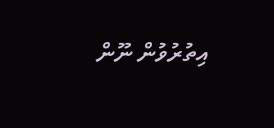އިތުރުވުން ނޫން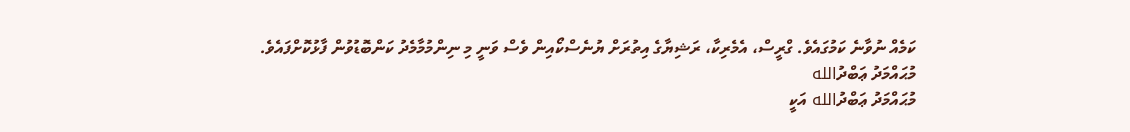ކަމެއް ނުވާނެ ކަމުގައެވެ. ގްރީސް، އެމެރިކާ، ރަޝިޔާގެ އިތުރަށް ޔުނެސްކޯއިން ވެސް ވަނީ މި ނިންމުމާމެދު ކަންބޮޑުވުން ފާޅުކޮށްފައެވެ.
މުޙައްމަދު ޢަބްދުالله
މުޙައްމަދު ޢަބްދުالله އަކީ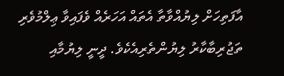އާފަތިހަށް ލިޔުއްވާތާ އެތައް އަހަރެއް ވެފައިވާ ޢިލްމުވެރި ތަޖުރިބާކާރު ލިޔުންތެރިއެކެވެ. ދީނީ ލިޔުމާއި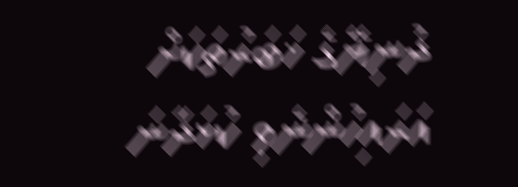ދުނިޔޭގެ ޚަބަރުތަކަށް އަރައިހުންނެވި ކުޅަދާނަ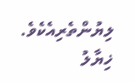ލިޔުންތެރިއެކެވެ.
ޚިޔާލު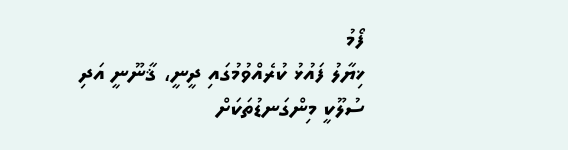ފޯމު
ޚިޔާލު ފައުޅު ކުރެއްވުމުގައި ދީނީ، ޤާނޫނީ އަދި ސުލޫކީ މިންގަނޑުތަކަށް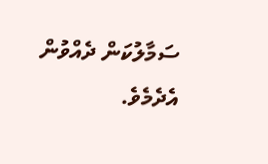ސަމާލުކަން ދެއްވުން އެދެމެވެ.